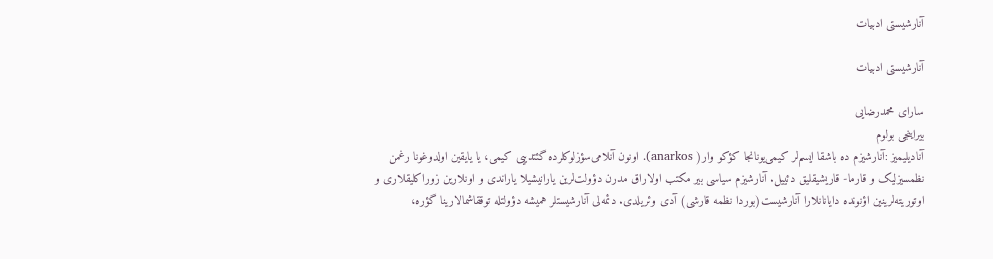آنارشیستی ادبیات

آنارشیستی ادبیات

سارای محمدرضایی
بیراینجی بولوم
آنادیلیمیز :آنارشیزم ده باشقا ایسم‌لر کیمی‌یونانجا کؤکو وار( anarkos). اونون آنلامی‌سؤزلوکلرده گئتدییی کیمی، یا یایقین اولدوغونا رغمن نظمسیزلیک و قارما- قاریشیقلیق دئییل. آنارشیزم‌ سیاسی بیر مکتب اولاراق مدرن دؤولت‌لرین یارانیشیلا یاراندی و اونلارین زوراکلیقلاری و اوتوریته‌لرینین اؤنونده دایانانلارا آنارشیست(بوردا نظمه قارشی) آدی وئریلدی. دئمه‌لی آنارشیستلر همیشه دؤولتله توققاشمالارینا گؤره،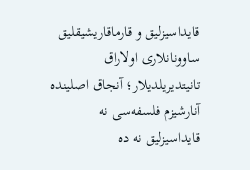قایداسیزلیق و قارماقاریشیقلیق ساوونانلاری اولاراق تانیتدیریلدیلار؛ آنجاق اصلینده آنارشیزم فلسفه‌سی نه قایداسیزلیق نه ده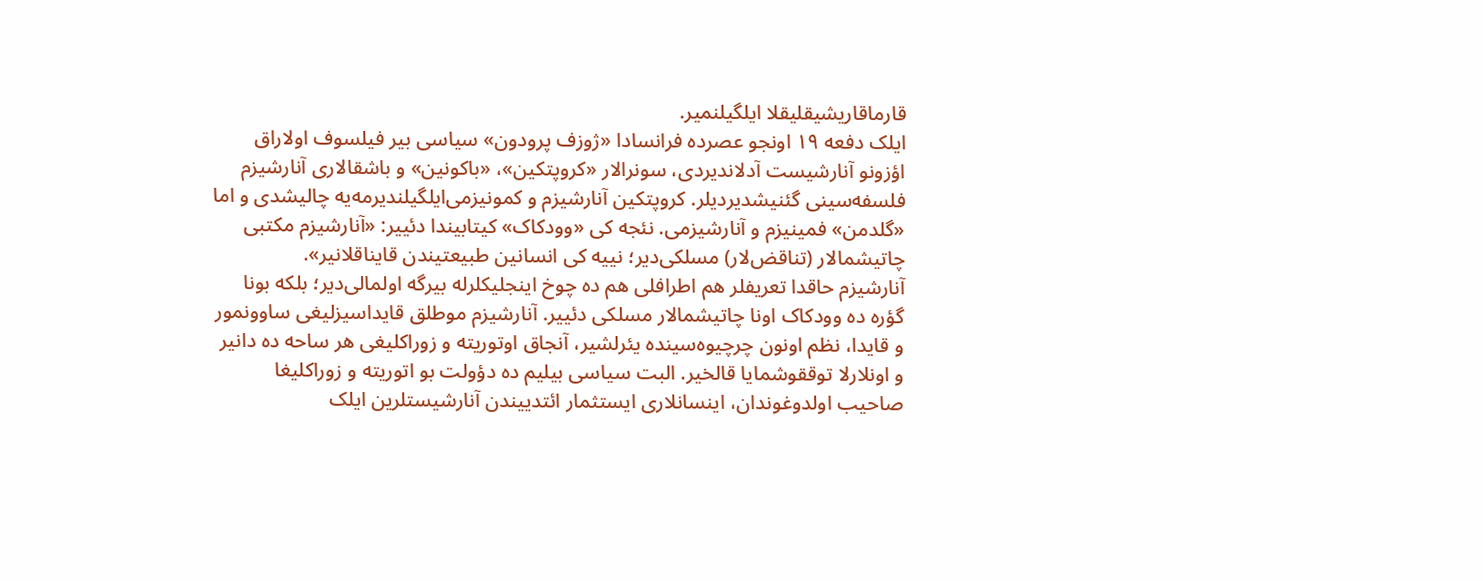قارماقاریشیقلیقلا ایلگیلنمیر.
ایلک دفعه ۱۹ اونجو عصرده فرانسادا «ژوزف پرودون» سیاسی بیر فیلسوف اولاراق اؤزونو آنارشیست آدلاندیردی، سونرالار «کروپتکین»، «باکونین» و باشقالاری آنارشیزم فلسفه‌سینی گئنیشدیردیلر. کروپتکین آنارشیزم و کمونیزمی‌ایلگیلندیرمه‌یه چالیشدی و اما «گلدمن» فمینیزم و آنارشیزمی. نئجه کی «وودکاک» کیتابیندا دئییر: «آنارشیزم مکتبی چاتیشمالار (تناقض‌لار) مسلکی‌دیر؛ نییه کی انسانین طبیعتیندن قایناقلانیر».
آنارشیزم حاقدا تعریفلر هم اطرافلی هم ده چوخ اینجلیکلرله بیرگه اولمالی‌دیر؛ بلکه بونا گؤره ده وودکاک اونا چاتیشمالار مسلکی دئییر. آنارشیزم موطلق قایداسیزلیغی ساوونمور و قایدا، نظم اونون چرچیوه‌سینده یئرلشیر، آنجاق اوتوریته و زوراکلیغی هر ساحه ده دانیر و اونلارلا توققوشمایا قالخیر. البت‌ سیاسی بیلیم ده دؤولت بو اتوریته و زوراکلیغا صاحیب اولدوغوندان، اینسانلاری ایستثمار ائتدییندن آنارشیستلرین ایلک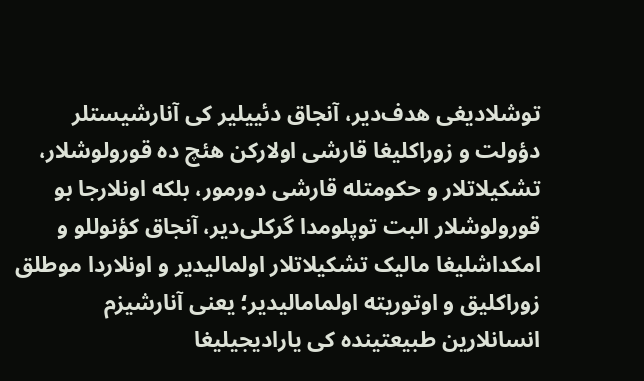توشلادیغی هدف‌دیر، آنجاق دئییلیر کی آنارشیستلر دؤولت و زوراکلیغا قارشی اولارکن هئچ ده قورولوشلار، تشکیلاتلار و حکومتله قارشی دورمور، بلکه اونلارجا بو قورولوشلار البت توپلومدا گرکلی‌دیر، آنجاق کؤنوللو و امکداشلیغا مالیک تشکیلاتلار اولمالیدیر و اونلاردا موطلق زوراکلیق و اوتوریته اولمامالیدیر؛ یعنی آنارشیزم انسانلارین طبیعتینده کی یارادیجیلیغا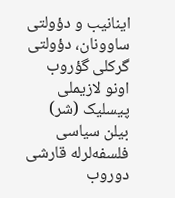اینانیب و دؤولتی ساوونان، دؤولتی گرکلی گؤروب اونو ‌لازیملی پیسلیک (شر) بیلن ‌سیاسی فلسفه‌لرله قارشی دوروب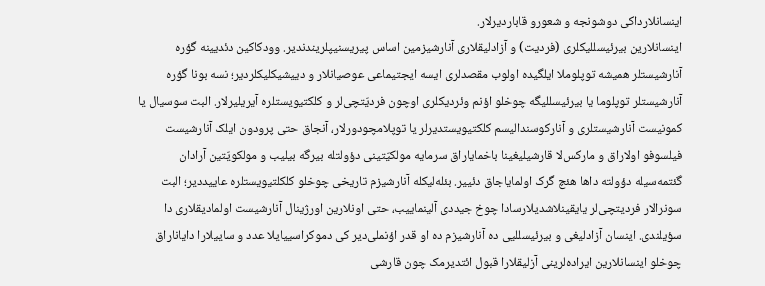اینسانلارداکی دوشونجه و شعورو قاباردیرلار.
اینسانلارین بیرئیسللیکلری (فردیت) و آزادلیقلاری آنارشیزمین اساس پیریسنیپلریندندیر. وودکاکین دئدیینه گؤره آنارشیستلر همیشه توپلوملا ایلگیده اولوب مقصدلری ایسه ایجتیماعی عوصیانلار و دییشیکلیکلردیر؛ نسه بونا گؤره آنارشیستلر توپلوما یا بیرئیسللیگه چوخلو اؤنم وئردیکلری اوچون فردیّتچی‌لر و کلکتیویستلره آیریلیرلار. البت سوسیال یا کمونیست آنارشیستلری و آنارکوسندالیسم کلکتیویستدیرلر یا توپلامچودورلار، آنجاق حتی پرودون ایلک آنارشیست فیلسوفو اولاراق و مارکس‌لا قارشیلیغینا باخمایاراق سرمایه مولکیّتینی دؤولتله بیرگه بیلیب و مولکویّتین آرادان گئتمه‌سیله دؤولته داها هئچ گرک اولمایاجاق دئییر. بئله‌لیکله آنارشیزم تاریخی چوخلو کلکلتیویستلره عاییددیر؛ البت سونرالار فردیتچی‌لر یایقینلاشدیلارسادا چوخ جیددی آلینماییب، حتی اونلارین اورژینال آنارشیست اولمادیقلاری دا سؤیلندی. اینسان آزادلیغی و بیرئیسللیی ده آنارشیزم ده او قدر اؤنملی‌دیر کی دموکراسییایلا عدد و ساییلارا دایاناراق چوخلو اینسانلارین ایراده‌لرینی آزلیقلارا قبول ائتدیرمک چون قارشی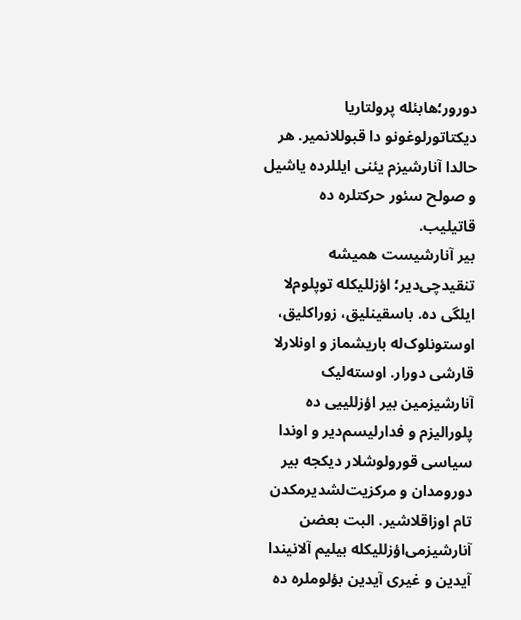دورور؛‌هابئله پرولتاریا دیکتاتورلوغونو دا قبوللانمیر. هر حالدا آنارشیزم یئنی ایللرده یاشیل و صولح سئور حرکتلره ده قاتیلیب.
بیر آنارشیست همیشه تنقیدچی‌دیر؛ اؤزللیکله توپلوم‌لا ایلگی ده. باسقینلیق، زوراکلیق، اوستونلوک‌له باریشماز و اونلارلا قارشی دورار. اوسته‌لیک آنارشیزمین بیر اؤزللییی ده پلورالیزم و فدارلیسم‌دیر و اوندا‌ سیاسی قورولوشلار دیکجه بیر دورومدان و مرکزیت‌لشدیرمکدن تام اوزاقلاشیر. البت بعضن آنارشیزمی‌اؤزللیکله بیلیم آلانیندا آیدین و غیری آیدین بؤلوملره ده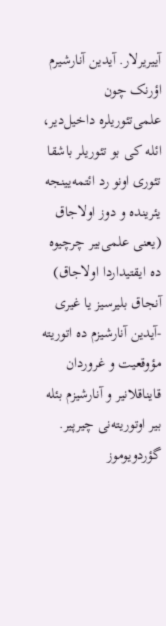آییریرلار. آیدین آنارشیرم اؤرنک چون علمی‌تئوریلره داخیل‌دیر، ائله کی بو تئوریلر باشقا تئوری اونو رد ائتمه‌یینجه یئرینده و دوز اولاجاق (یعنی علمی‌بیر چرچیوه ده ایقتیداردا اولاجاق) آنجاق بلیر‌سیز یا غیری -آیدین آنارشیزم ده اتوریته مؤوقعیت و غروردان قایناقلانیر و آنارشیزم بئله بیر اوتوریته‌نی چیرپیر.
گؤردویوموز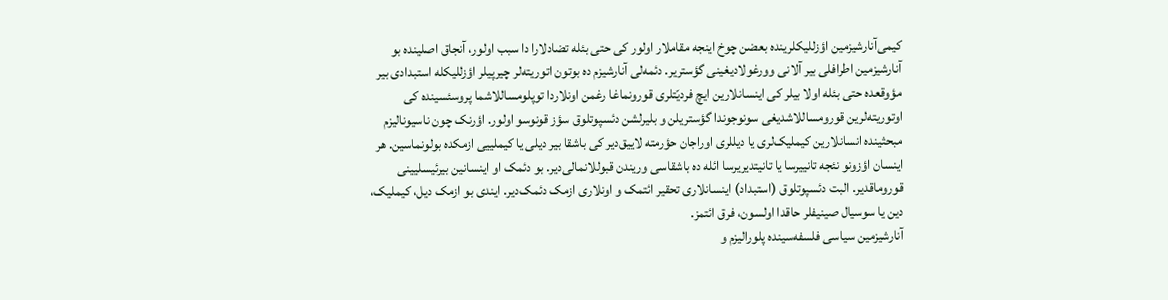کیمی‌آنارشیزمین اؤزللیکلرینده بعضن چوخ اینجه مقاملار اولور کی حتی بئله تضادلارا دا سبب اولور، آنجاق اصلینده بو آنارشیزمین اطرافلی بیر آلانی وورغولادیغینی گؤستریر. دئمه‌لی آنارشیزم ده بوتون اتوریته‌لر چیرپیلر اؤزللیکله استبدادی بیر مؤوقعده حتی بئله اولا بیلر کی اینسانلارین ایچ فردیّتلری قورونماغا رغمن اونلاردا توپلومساللاشما پروسئسینده کی اوتوریته‌لرین قورومساللاشدیغی سونوجوندا گؤستریلن و بلیرلشن دئسپوتلوق سؤز قونوسو اولور. اؤرنک چون ناسیونالیزم مبحثینده انسانلارین کیملیک‌لری یا دیللری اوراجان حؤرمته ‌لاییق‌دیر کی باشقا بیر دیلی یا کیملییی ازمکده بولونماسین. هر اینسان اؤزونو نئجه تانییرسا یا تانیتدیریرسا ائله ده باشقاسی وریندن قبوللانمالی‌دیر. بو دئمک او اینسانین بیرئیسلیینی قوروماقدیر. البت دئسپوتلوق (استبداد) اینسانلاری تحقیر ائتمک و اونلاری ازمک دئمک‌دیر. ایندی بو ازمک دیل، کیملیک، دین یا سوسیال صینیفلر حاقدا اولسون، فرق ائتمز.
آنارشیزمین ‌سیاسی فلسفه‌سینده پلورالیزم و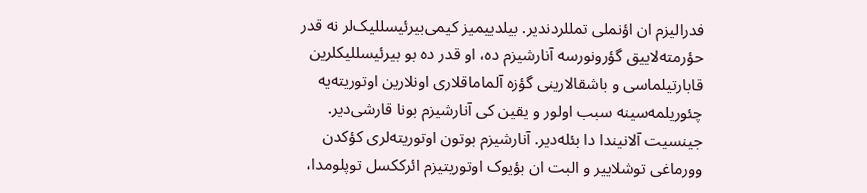فدرالیزم ان اؤنملی تمللردندیر. بیلدییمیز کیمی‌بیرئیسللیک‌لر نه قدر حؤرمته‌لاییق گؤرونورسه آنارشیزم ده، او قدر ده بو بیرئیسللیکلرین قابارتیلماسی و باشقالارینی گؤزه آلماماقلاری اونلارین اوتوریته‌یه چئوریلمه‌سینه سبب اولور و یقین کی آنارشیزم بونا قارشی‌دیر. جینسیت آلانیندا دا بئله‌دیر. آنارشیزم بوتون اوتوریته‌لری کؤکدن وورماغی توشلاییر و البت ان بؤیوک اوتوریتیزم ائرککسل توپلومدا،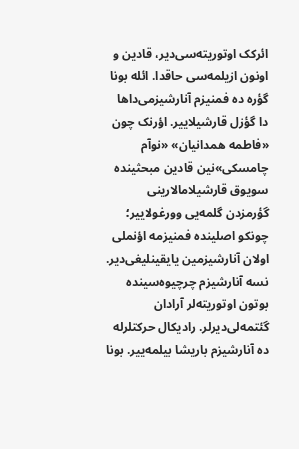ائرکک اوتوریته‌سی‌دیر، قادین و اونون ازیلمه‌سی حاقدا. ائله بونا گؤره ده فمنیزم آنارشیزمی‌داها دا گؤزل قارشیلاییر. اؤرنک چون «فاطمه همدانیان» «نوآم چامسکی»نین قادین مبحثینده سویوق قارشیلامالارینی گؤرمزدن گلمه‌یی وورغولاییر؛ چونکو اصلینده فمنیزمه اؤنملی اولان آنارشیزمین یایقینلیغی‌دیر. نسه آنارشیزم چرچیوه‌سینده بوتون اوتوریته‌لر آرادان گئتمه‌لی‌دیرلر. رادیکال حرکتلرله ده آنارشیزم باریشا بیلمه‌ییر. بونا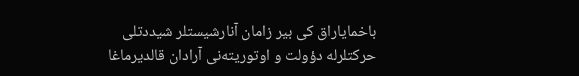باخمایاراق کی بیر زامان آنارشیستلر شیددتلی حرکتلرله دؤولت و اوتوریته‌نی آرادان قالدیرماغا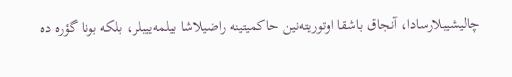چالیشیبلارسادا، آنجاق باشقا اوتوریته‌نین حاکمیتینه راضیلاشا بیلمه‌ییبلر، بلکه بونا گؤره ده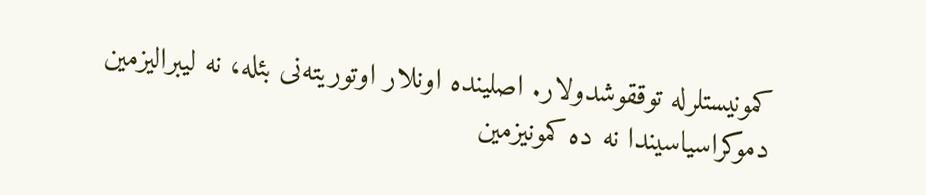کمونیستلرله توققوشدولار. اصلینده اونلار اوتوریته‌نی بئله، نه ‌لیبرالیزمین دموکراسیاسیندا نه ده کمونیزمین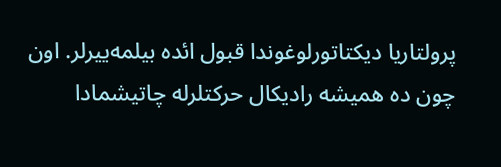پرولتاریا دیکتاتورلوغوندا قبول ائده بیلمه‌ییرلر. اون چون ده همیشه رادیکال حرکتلرله چاتیشمادا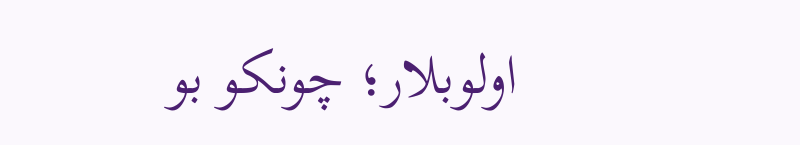اولوبلار؛ چونکو بو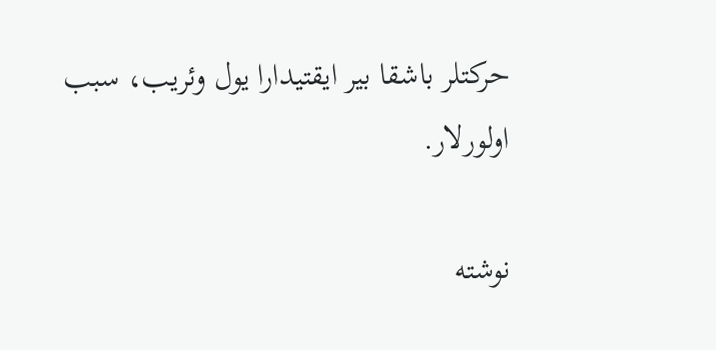حرکتلر باشقا بیر ایقتیدارا یول وئریب، سبب اولورلار.

نوشته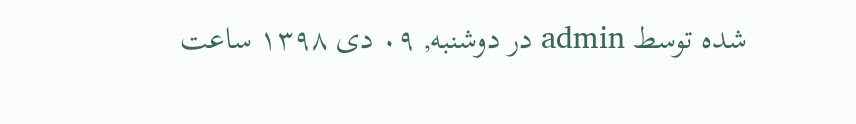شده توسط admin در دوشنبه, ۰۹ دی ۱۳۹۸ ساعت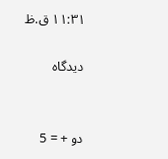۱۱:۳۱ ق.ظ

دیدگاه


دو + = 5